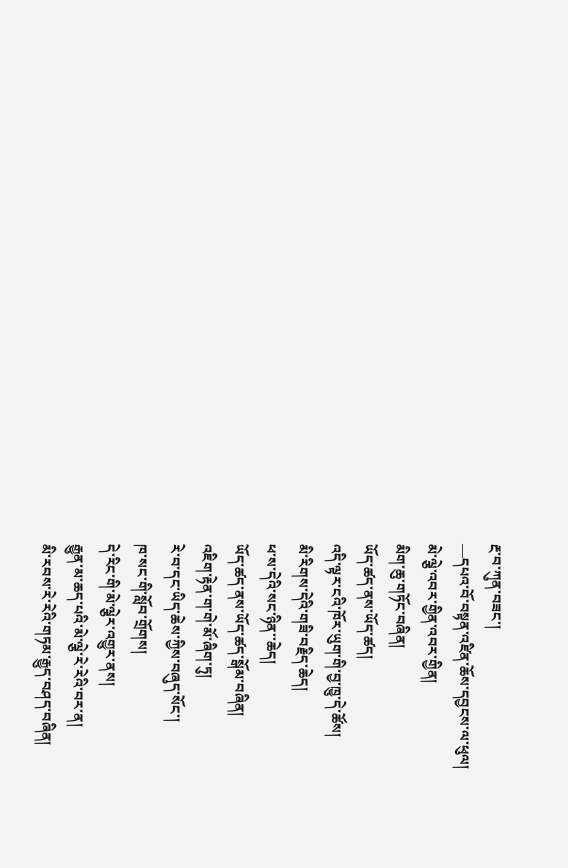རྔ་བ་ཀུན་བཟང་།
—དཔའ་བོ་བསྟན་འཛིན་ཆོས་དབྱངས་ལ་ཕུལ།
མེ་ལྕེ་འབར་གྱིན་འབར་གྱིན།
མིག་ཆུ་གཏོང་བཞིན།
ཡོད་ཚད་ནས་ཡོད་ཚད།
འདི་ལྟར་ངའི་ཁོར་ཡུག་གི་བྱ་ཁྱུ་དེ་ཚོས།
མི་རིགས་དེའི་གཟི་བརྗིད་ཆེད།
ཕ་ས་དེའི་སང་ཉིན་་ཆེད།
ཡོད་ཚད་ནས་ཡོད་ཚད་སྒོམ་བཞིན།
འཇིག་རྟེན་ག་གེ་མོ་ཞིག་ཏུ།
རེ་བ་དང་ཡིད་ཆེས་ཀྱིས་བཞུད་སོང་།
ཁ་སང་གི་སློབ་གྲོགས།
དེ་རིང་གི་མེ་ལྕེར་འགྱུར་ནས།
རྒྱུན་མ་ཆད་པའི་མེ་ལྕེ་རེ་རེའི་བར་ན།
མི་རབས་རེ་རེའི་གཏམ་རྒྱུད་བཤད་བཞིན།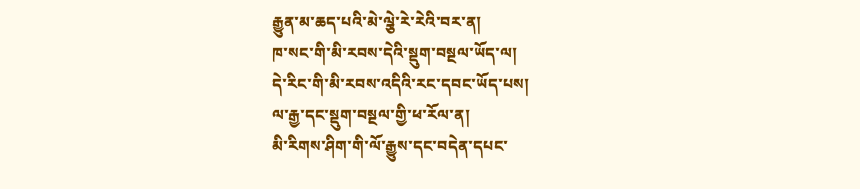རྒྱུན་མ་ཆད་པའི་མེ་ལྕེ་རེ་རེའི་བར་ན།
ཁ་སང་གི་མི་རབས་དེའི་སྡུག་བསྔལ་ཡོད་ལ།
དེ་རིང་གི་མི་རབས་འདིའི་རང་དབང་ཡོད་པས།
ལ་རྒྱ་དང་སྡུག་བསྔལ་གྱི་ཕ་རོལ་ན།
མི་རིགས་ཤིག་གི་ལོ་རྒྱུས་དང་བདེན་དཔང་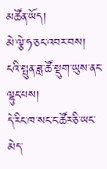མཚོན་ཡོད།
མེ་ལྕེ་ཧ་ཅང་འབར་བས།
ངའི་སྤུན་ཟླ་ཚོ་སྡུག་ཡུས་ནང་ལྷུང་པས།
དེ་རིང་ཁ་སང་ང་ཚོར་ཅི་ཡང་མེད་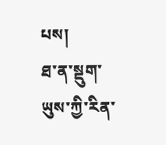པས།
ཐ་ན་སྡུག་ཡུས་ཀྱི་རིན་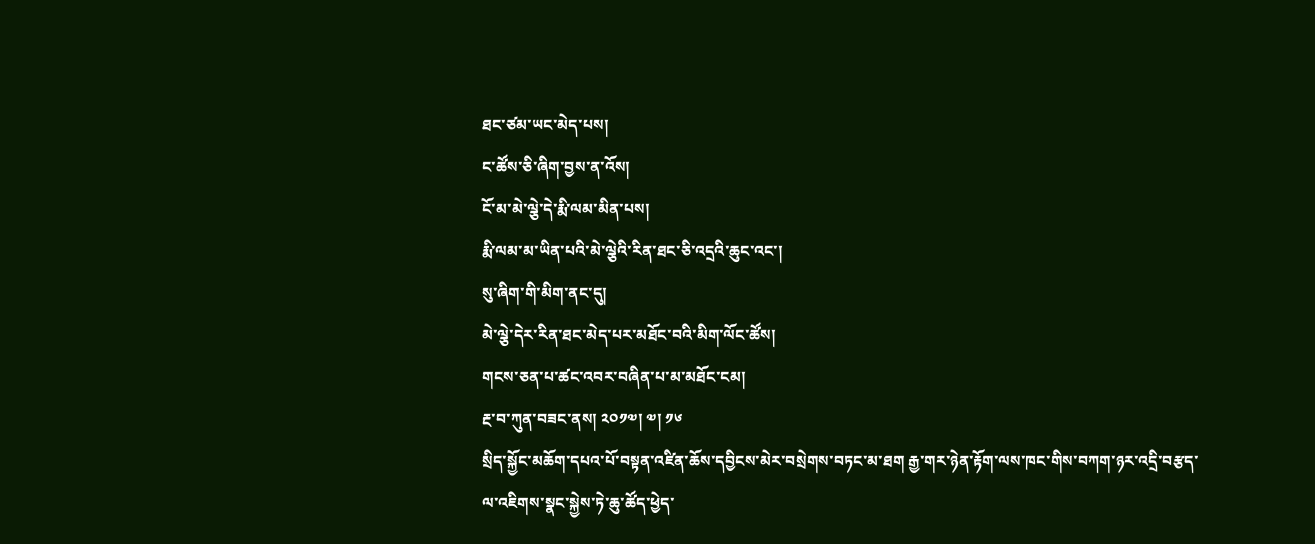ཐང་ཙམ་ཡང་མེད་པས།
ང་ཚོས་ཅི་ཞིག་བྱས་ན་འོས།
ངོ་མ་མེ་ལྕེ་དེ་རྨི་ལམ་མིན་པས།
རྨི་ལམ་མ་ཡིན་པའི་མེ་ལྕེའི་རིན་ཐང་ཅི་འདྲའི་ཆུང་འང་།
སུ་ཞིག་གི་མིག་ནང་དུ།
མེ་ལྕེ་དེར་རིན་ཐང་མེད་པར་མཐོང་བའི་མིག་ལོང་ཚོས།
གངས་ཅན་པ་ཚང་འབར་བཞིན་པ་མ་མཐོང་ངམ།
རྔ་བ་ཀུན་བཟང་ནས། ༢༠༡༧། ༧། ༡༦
སྲིད་སྐྱོང་མཆོག་དཔའ་པོ་བསྟན་འཛིན་ཆོས་དབྱིངས་མེར་བསྲེགས་བཏང་མ་ཐག རྒྱ་གར་ཉེན་རྟོག་ལས་ཁང་གིས་བཀག་ཉར་འདྲི་བརྩད་ལ་འཇིགས་སྣང་སྐྱེས་ཏེ་ཆུ་ཚོད་ཕྱེད་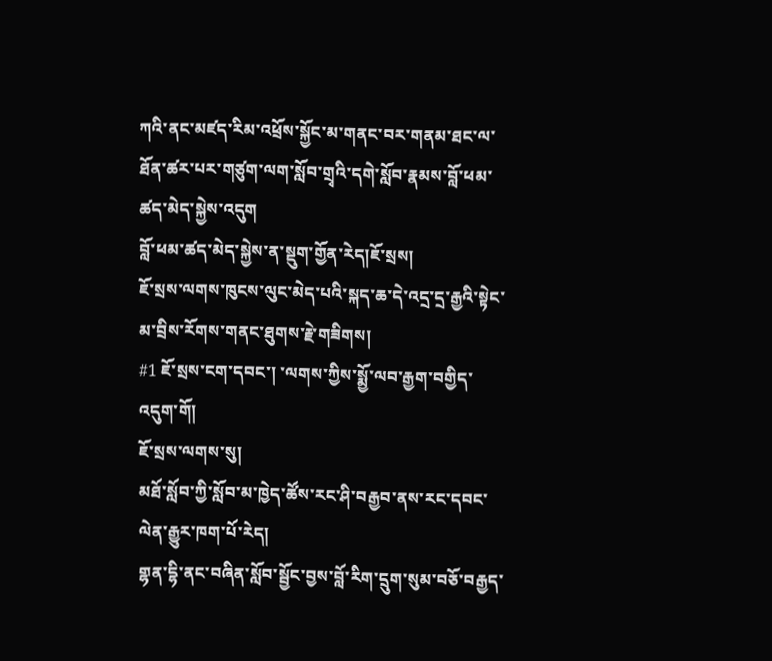ཀའི་ནང་མཛད་རིམ་འཕྲོས་སྐྱོང་མ་གནང་བར་གནམ་ཐང་ལ་ཐོན་ཚར་པར་གཙུག་ལག་སློབ་གྲྭའི་དགེ་སློབ་རྣམས་བློ་ཕམ་ཚད་མེད་སྐྱེས་འདུག
བློ་ཕམ་ཚད་མེད་སྐྱེས་ན་སྡུག་གྱོན་རེད།ཇོ་སྲས།
ཇོ་སྲས་ལགས་ཁུངས་ལུང་མེད་པའི་སྐད་ཆ་དེ་འདྲ་དྲ་རྒྱའི་སྟེང་མ་བྲིས་རོགས་གནང་ཐུགས་རྗེ་གཟིགས།
#1 ཇོ་སྲས་ངག་དབང་། ་ལགས་ཀྱིས་སྨྱོ་ལབ་རྒྱག་བགྱིད་འདུག་གོ།
ཇོ་སྲས་ལགས་སུ།
མཐོ་སློབ་ཀྱི་སློབ་མ་ཁྱེད་ཚོས་རང་ཤི་བརྒྱབ་ནས་རང་དབང་ལེན་རྒྱུར་ཁག་པོ་རེད།
གྷན་དྷི་ནང་བཞིན་སློབ་སྦྱོང་བྱས་བློ་རིག་དྲུག་སུམ་བཅོ་བརྒྱད་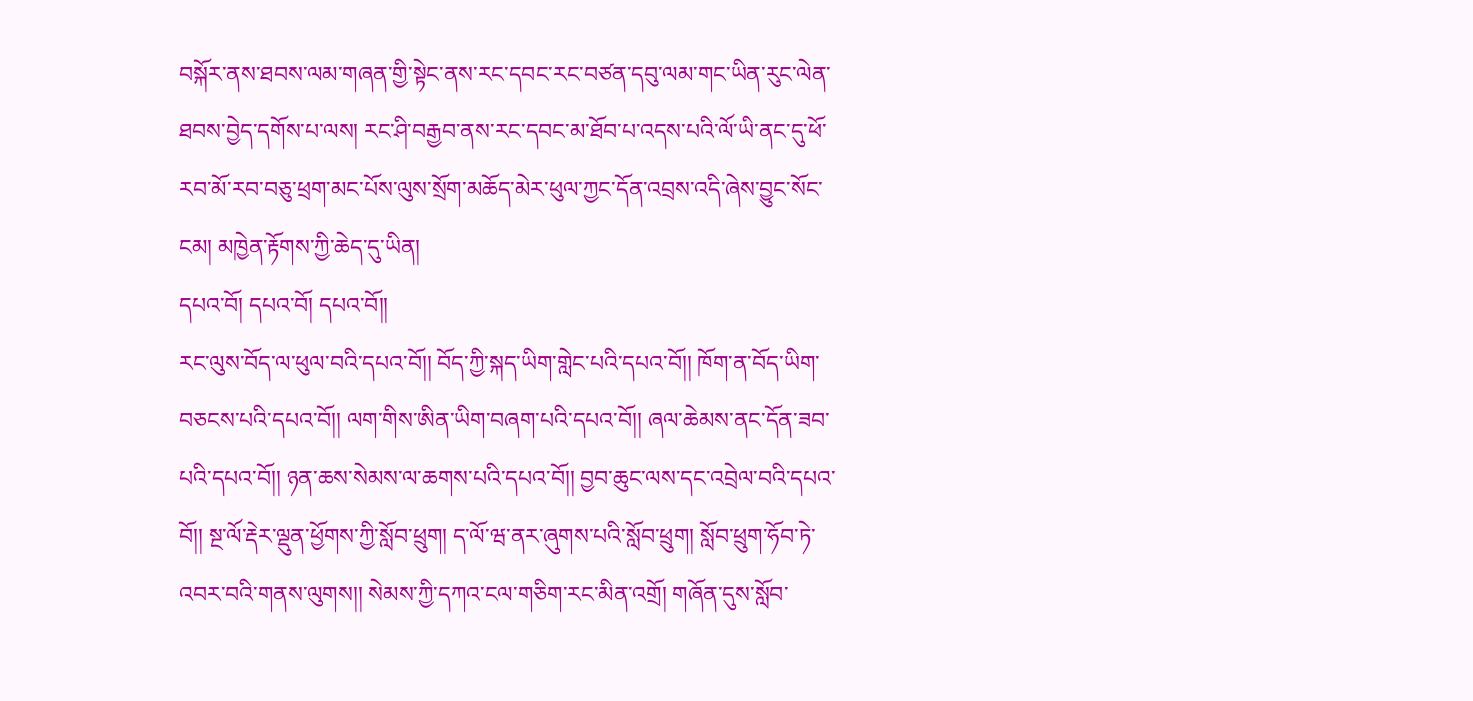བསྐོར་ནས་ཐབས་ལམ་གཞན་གྱི་སྟེང་ནས་རང་དབང་རང་བཙན་དབུ་ལམ་གང་ཡིན་རུང་ལེན་ཐབས་བྱེད་དགོས་པ་ལས། རང་ཤི་བརྒྱབ་ནས་རང་དབང་མ་ཐོབ་པ་འདས་པའི་ལོ་ཡི་ནང་དུ་ཕོ་རབ་མོ་རབ་བཅུ་ཕྲག་མང་པོས་ལུས་སྲོག་མཆོད་མེར་ཕུལ་ཀྱང་དོན་འབྲས་འདི་ཞེས་བྱུང་སོང་ངམ། མཁྱེན་རྟོགས་ཀྱི་ཆེད་དུ་ཡིན།
དཔའ་བོ། དཔའ་བོ། དཔའ་བོ།།
རང་ལུས་བོད་ལ་ཕུལ་བའི་དཔའ་བོ།། བོད་ཀྱི་སྐད་ཡིག་གླེང་པའི་དཔའ་བོ།། ཁོག་ན་བོད་ཡིག་བཅངས་པའི་དཔའ་བོ།། ལག་གིས་ཨིན་ཡིག་བཞག་པའི་དཔའ་བོ།། ཞལ་ཆེམས་ནང་དོན་ཟབ་པའི་དཔའ་བོ།། ཉན་ཆས་སེམས་ལ་ཆགས་པའི་དཔའ་བོ།། བྱབ་ཆུང་ལས་དང་འབྲེལ་བའི་དཔའ་བོ།། སྔ་ལོ་རྡེར་ལྡུན་ཕྱོགས་ཀྱི་སློབ་ཕྲུག། ད་ལོ་ཝ་ནར་ཞུགས་པའི་སློབ་ཕྲུག། སློབ་ཕྲུག་ཧོབ་ཏེ་འབར་བའི་གནས་ལུགས།། སེམས་ཀྱི་དཀའ་ངལ་གཅིག་རང་མིན་འགྲོ། གཞོན་དུས་སློབ་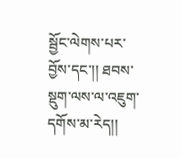སྦྱོང་ལེགས་པར་བྱོས་དང་།། ཐབས་སྡུག་ལས་ལ་འཇུག་དགོས་མ་རེད།།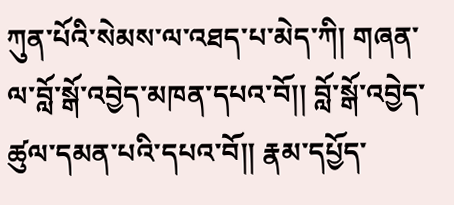ཀུན་པོའི་སེམས་ལ་འཐད་པ་མེད་ཀི། གཞན་ལ་བློ་སྒོ་འབྱེད་མཁན་དཔའ་བོ།། བློ་སྒོ་འབྱེད་ཚུལ་དམན་པའི་དཔའ་བོ།། རྣམ་དཔྱོད་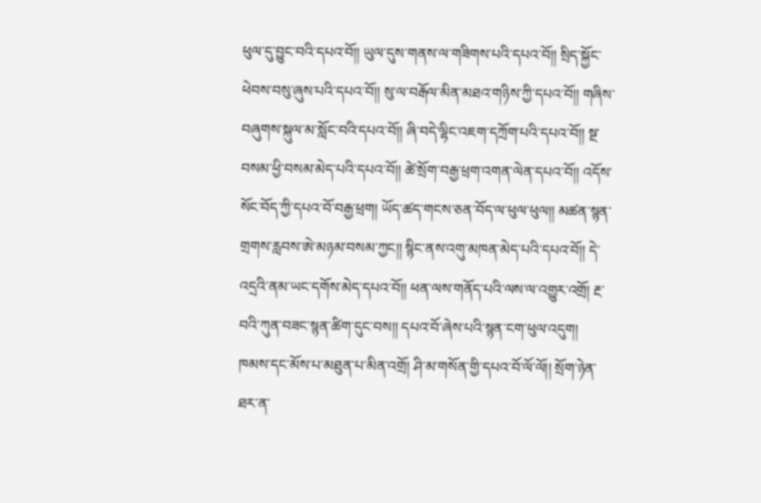ཕུལ་དུ་བྱུང་བའི་དཔའ་བོ།། ཡུལ་དུས་གནས་ལ་གཟིགས་པའི་དཔའ་བོ།། སྲིད་སྐྱོང་ཕེབས་བསུ་ཞུས་པའི་དཔའ་བོ།། སུ་ལ་བརྒོལ་མིན་མཐའ་གཉིས་ཀྱི་དཔའ་བོ།། གཞིས་བཞུགས་སྐུལ་མ་སློང་བའི་དཔའ་བོ།། ཞི་བདེ་ལྷིང་འཇག་དཀྲོག་པའི་དཔའ་བོ།། སྔ་བསམ་ཕྱི་བསམ་མེད་པའི་དཔའ་བོ།། ཚེ་སྲོག་བརྒྱ་ཕྲག་འགན་ལེན་དཔའ་བོ།། འདོས་སོང་བོད་ཀྱི་དཔའ་བོ་བརྒྱ་ཕྲག། ཡོད་ཚད་གངས་ཅན་བོད་ལ་ཕུལ་ཕུལ།། མཚན་སྙན་གྲགས་རླབས་ཨེ་མཉམ་བསམ་ཀྱང།། སྙིང་ནས་འགུ་མཁན་མེད་པའི་དཔའ་བོ།། དེ་འདྲའི་ནམ་ཡང་དགོས་མེད་དཔའ་བོ།། ཕན་ལས་གནོད་པའི་ལས་ལ་འགྱུར་འགྲོ། རྔ་བའི་ཀུན་བཟང་སྙན་ཚིག་དུང་བས།། དཔའ་བོ་ཞེས་པའི་སྙན་ངག་ཕུལ་འདུག། ཁམས་དང་མོས་པ་མཐུན་པ་མིན་འགྲོ། ཤི་མ་གསོན་གྱི་དཔའ་བོ་ལོ་ལོ།། སྲོག་ཉེན་ཐར་ན་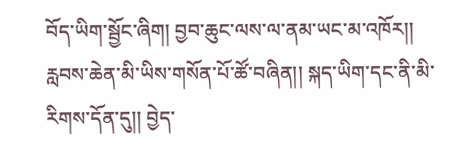བོད་ཡིག་སྦྱོང་ཞིག། བྱབ་ཆུང་ལས་ལ་ནམ་ཡང་མ་འཁོར།། རླབས་ཆེན་མི་ཡིས་གསོན་པོ་ཚོ་བཞིན།། སྐད་ཡིག་དང་ནི་མི་རིགས་དོན་དུ།། བྱེད་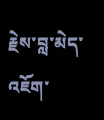རྗེས་བླ་མེད་འཇོག་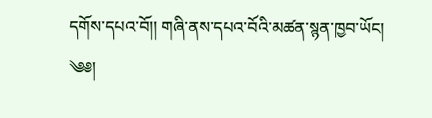དགོས་དཔའ་བོ།། གཞི་ནས་དཔའ་བོའི་མཚན་སྙན་ཁྱབ་ཡོང།
༄༅།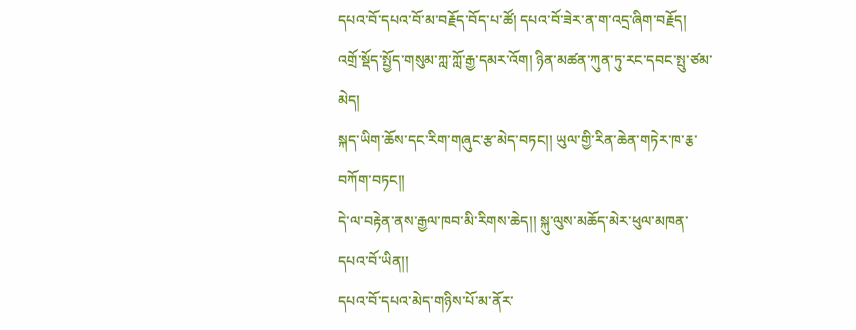དཔའ་བོ་དཔའ་བོ་མ་བརྗོད་བོད་པ་ཚོ། དཔའ་བོ་ཟེར་ན་ག་འདྲ་ཞིག་བརྗོད།
འགྲོ་སྡོད་སྤྱོད་གསུམ་ཀླ་ཀློ་རྒྱ་དམར་འོག། ཉིན་མཚན་ཀུན་ཏུ་རང་དབང་སྤུ་ཙམ་མེད།
སྐད་ཡིག་ཆོས་དང་རིག་གཞུང་རྩ་མེད་བཏང།། ཡུལ་གྱི་རིན་ཆེན་གཏེར་ཁ་རྕ་བཀོག་བཏང།།
དེ་ལ་བརྟེན་ནས་རྒྱལ་ཁབ་མི་རིགས་ཆེད།། སྐུ་ལུས་མཆོད་མེར་ཕུལ་མཁན་དཔའ་བོ་ཡིན།།
དཔའ་བོ་དཔའ་མེད་གཉིས་པོ་མ་ནོར་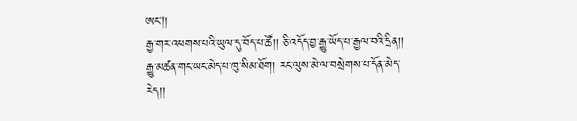ཨང།།
རྒྱ་གར་འཕགས་པའི་ཡུལ་དུ་བོད་པ་ཚོ།། ཅི་འདོད་བྱ་རྒྱུ་ཡོད་པ་རྒྱལ་བའི་དྲིན།།
རྒྱུ་མཚན་གང་ཡང་མེད་པ་ཁུ་སིམ་ཐོག། རང་ལུས་མེ་ལ་བསྲེགས་པ་དོན་མེད་རེད།།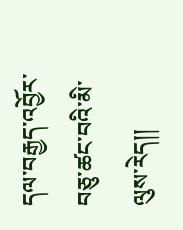དལ་བརྒྱད་འབྱོར་བཅུ་ཚང་བའི་མི་ལུས་རེད།།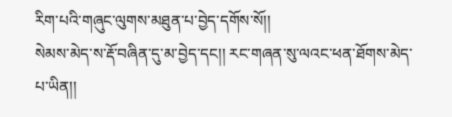རིག་པའི་གཞུང་ལུགས་མཐུན་པ་བྱེད་དགོས་སོ།།
སེམས་མེད་ས་རྡོ་བཞིན་དུ་མ་བྱེད་དང།། རང་གཞན་སུ་ལའང་ཕན་ཐོགས་མེད་པ་ཡིན།།